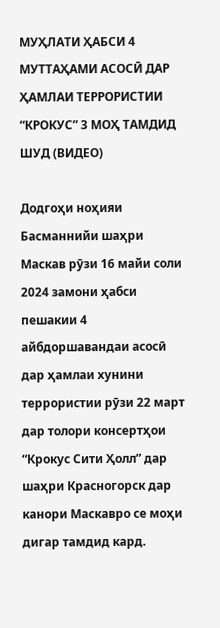МУҲЛАТИ ҲАБСИ 4 МУТТАҲАМИ АСОСӢ ДАР ҲАМЛАИ ТЕРРОРИСТИИ “КРОКУС” 3 МОҲ ТАМДИД ШУД (ВИДЕО)

Додгоҳи ноҳияи Басманнийи шаҳри Маскав рӯзи 16 майи соли 2024 замони ҳабси пешакии 4 айбдоршавандаи асосӣ дар ҳамлаи хунини террористии рӯзи 22 март дар толори консертҳои “Крокус Сити Ҳолл” дар шаҳри Красногорск дар канори Маскавро се моҳи дигар тамдид кард.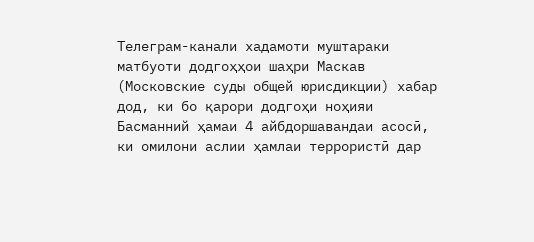Телеграм-канали хадамоти муштараки матбуоти додгоҳҳои шаҳри Маскав (Московские суды общей юрисдикции) хабар дод, ки бо қарори додгоҳи ноҳияи Басманний ҳамаи 4 айбдоршавандаи асосӣ, ки омилони аслии ҳамлаи террористӣ дар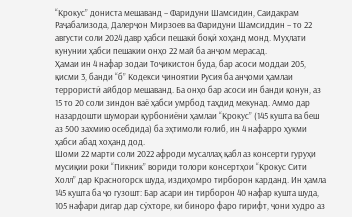“Крокус” дониста мешаванд – Фаридуни Шамсидин, Саидакрам Раҷабализода, Далерҷон Мирзоев ва Фаридуни Шамсиддин – то 22 августи соли 2024 давр ҳабси пешакӣ боқӣ хоҳанд монд. Муҳлати кунунии ҳабси пешакии онҳо 22 май ба анҷом мерасад.
Ҳамаи ин 4 нафар зодаи Тоҷикистон буда, бар асоси моддаи 205, қисми 3, банди “б” Кодекси ҷиноятии Русия ба анҷоми ҳамлаи террористӣ айбдор мешаванд. Ба онҳо бар асоси ин банди қонун, аз 15 то 20 соли зиндон ваё ҳабси умрбод таҳдид мекунад. Аммо дар назардошти шумораи қурбониёни ҳамлаи “Крокус” (145 кушта ва беш аз 500 захмию осебдида) ба эҳтимоли ғолиб, ин 4 нафарро ҳукми ҳабси абад хоҳанд дод.
Шоми 22 марти соли 2022 афроди мусаллаҳ қабл аз консерти гуруҳи мусиқии роки “Пикник” вориди толори консертҳои “Крокус Сити Холл” дар Красногорск шуда, издиҳомро тирборон карданд. Ин ҳамла 145 кушта ба ҷо гузошт: Бар асари ин тирборон 40 нафар кушта шуда, 105 нафари дигар дар сӯхторе, ки биноро фаро гирифт, ҷони худро аз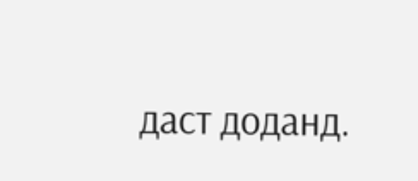даст доданд.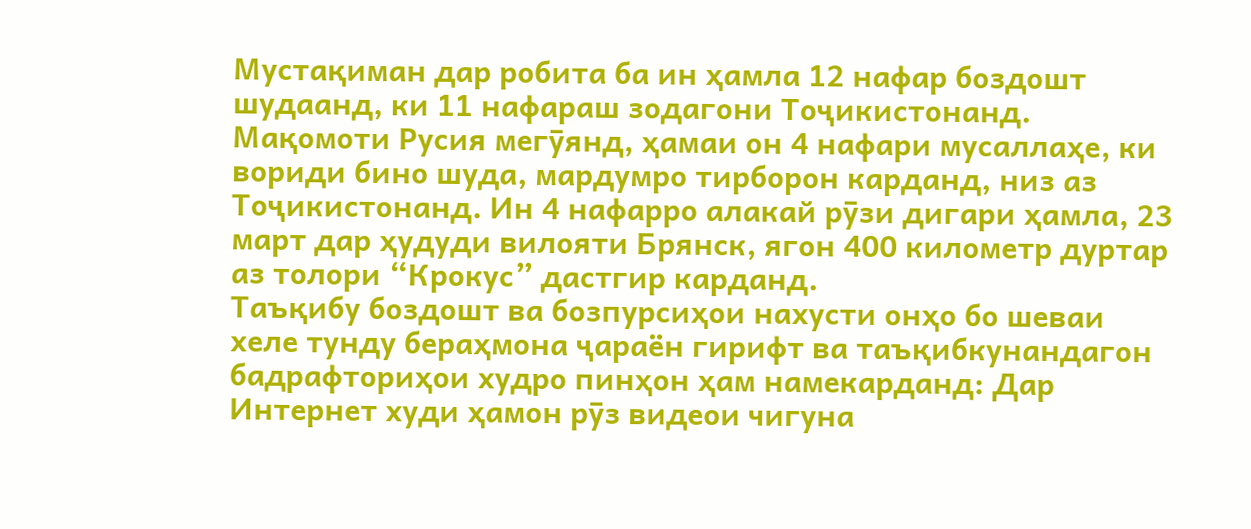Мустақиман дар робита ба ин ҳамла 12 нафар боздошт шудаанд, ки 11 нафараш зодагони Тоҷикистонанд. Мақомоти Русия мегӯянд, ҳамаи он 4 нафари мусаллаҳе, ки вориди бино шуда, мардумро тирборон карданд, низ аз Тоҷикистонанд. Ин 4 нафарро алакай рӯзи дигари ҳамла, 23 март дар ҳудуди вилояти Брянск, ягон 400 километр дуртар аз толори “Крокус” дастгир карданд.
Таъқибу боздошт ва бозпурсиҳои нахусти онҳо бо шеваи хеле тунду бераҳмона ҷараён гирифт ва таъқибкунандагон бадрафториҳои худро пинҳон ҳам намекарданд: Дар Интернет худи ҳамон рӯз видеои чигуна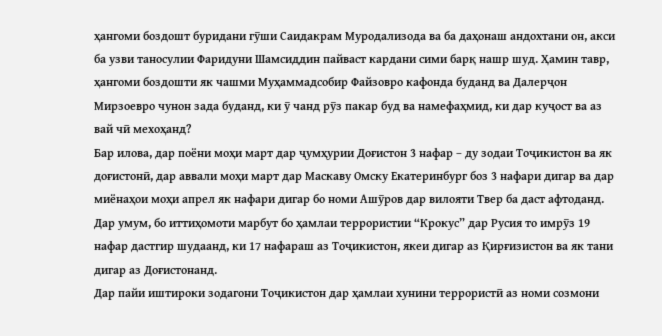ҳангоми боздошт буридани гӯши Саидакрам Муродализода ва ба даҳонаш андохтани он, акси ба узви таносулии Фаридуни Шамсиддин пайваст кардани сими барқ нашр шуд. Ҳамин тавр, ҳангоми боздошти як чашми Муҳаммадсобир Файзовро кафонда буданд ва Далерҷон Мирзоевро чунон зада буданд, ки ӯ чанд рӯз пакар буд ва намефаҳмид, ки дар куҷост ва аз вай чӣ мехоҳанд?
Бар илова, дар поёни моҳи март дар ҷумҳурии Доғистон 3 нафар – ду зодаи Тоҷикистон ва як доғистонӣ, дар аввали моҳи март дар Маскаву Омску Екатеринбург боз 3 нафари дигар ва дар миёнаҳои моҳи апрел як нафари дигар бо номи Ашӯров дар вилояти Твер ба даст афтоданд.
Дар умум, бо иттиҳомоти марбут бо ҳамлаи террористии “Крокус” дар Русия то имрӯз 19 нафар дастгир шудаанд, ки 17 нафараш аз Тоҷикистон, якеи дигар аз Қирғизистон ва як тани дигар аз Доғистонанд.
Дар пайи иштироки зодагони Тоҷикистон дар ҳамлаи хунини террористӣ аз номи созмони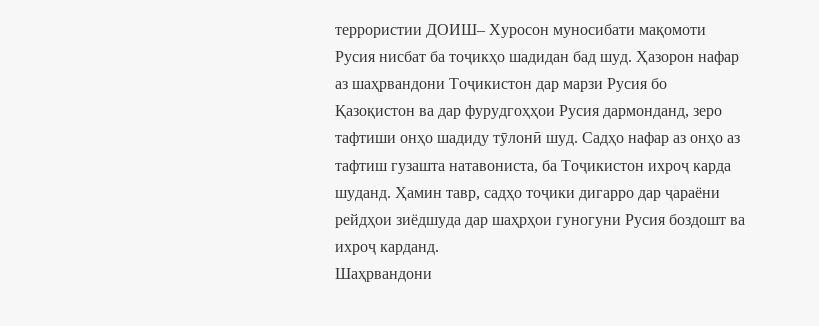террористии ДОИШ– Хуросон муносибати мақомоти Русия нисбат ба тоҷикҳо шадидан бад шуд. Ҳазорон нафар аз шаҳрвандони Тоҷикистон дар марзи Русия бо Қазоқистон ва дар фурудгоҳҳои Русия дармонданд, зеро тафтиши онҳо шадиду тӯлонӣ шуд. Садҳо нафар аз онҳо аз тафтиш гузашта натавониста, ба Тоҷикистон ихроҷ карда шуданд. Ҳамин тавр, садҳо тоҷики дигарро дар ҷараёни рейдҳои зиёдшуда дар шаҳрҳои гуногуни Русия боздошт ва ихроҷ карданд.
Шаҳрвандони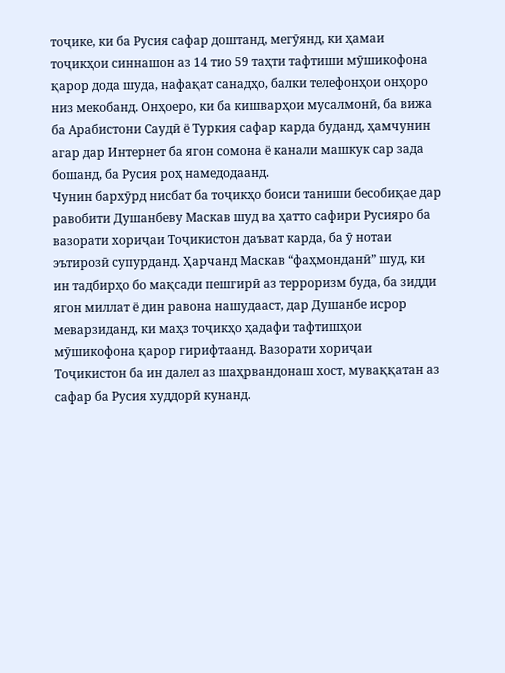тоҷике, ки ба Русия сафар доштанд, мегӯянд, ки ҳамаи тоҷикҳои синнашон аз 14 тио 59 таҳти тафтиши мӯшикофона қарор дода шуда, нафақат санадҳо, балки телефонҳои онҳоро низ мекобанд. Онҳоеро, ки ба кишварҳои мусалмонӣ, ба вижа ба Арабистони Саудӣ ё Туркия сафар карда буданд, ҳамчунин агар дар Интернет ба ягон сомона ё канали машкук сар зада бошанд, ба Русия роҳ намедодаанд.
Чунин бархӯрд нисбат ба тоҷикҳо боиси таниши бесобиқае дар равобити Душанбеву Маскав шуд ва ҳатто сафири Русияро ба вазорати хориҷаи Тоҷикистон даъват карда, ба ӯ нотаи эътирозӣ супурданд. Ҳарчанд Маскав “фаҳмонданӣ” шуд, ки ин тадбирҳо бо мақсади пешгирӣ аз терроризм буда, ба зидди ягон миллат ё дин равона нашудааст, дар Душанбе исрор меварзиданд, ки маҳз тоҷикҳо ҳадафи тафтишҳои мӯшикофона қарор гирифтаанд. Вазорати хориҷаи Тоҷикистон ба ин далел аз шаҳрвандонаш хост, муваққатан аз сафар ба Русия худдорӣ кунанд.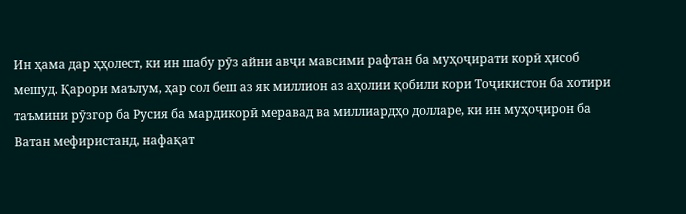Ин ҳама дар ҳҳолест, ки ин шабу рӯз айни авҷи мавсими рафтан ба муҳоҷирати корӣ ҳисоб мешуд. Қарори маълум, ҳар сол беш аз як миллион аз аҳолии қобили кори Тоҷикистон ба хотири таъмини рӯзгор ба Русия ба мардикорӣ меравад ва миллиардҳо долларе, ки ин муҳоҷирон ба Ватан мефиристанд, нафақат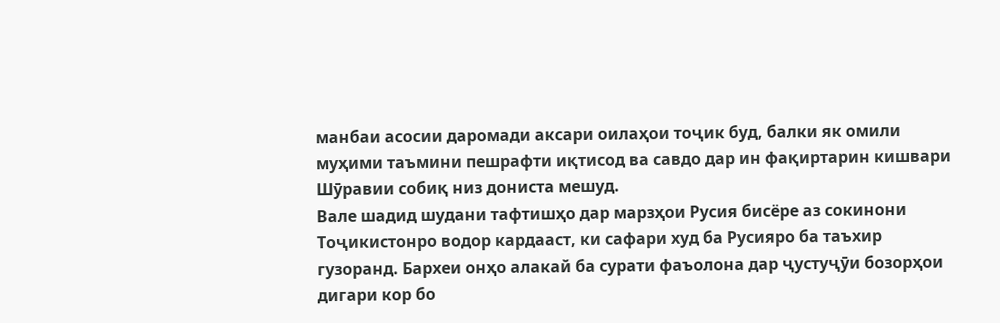манбаи асосии даромади аксари оилаҳои тоҷик буд, балки як омили муҳими таъмини пешрафти иқтисод ва савдо дар ин фақиртарин кишвари Шӯравии собиқ низ дониста мешуд.
Вале шадид шудани тафтишҳо дар марзҳои Русия бисёре аз сокинони Тоҷикистонро водор кардааст, ки сафари худ ба Русияро ба таъхир гузоранд. Бархеи онҳо алакай ба сурати фаъолона дар ҷустуҷӯи бозорҳои дигари кор бо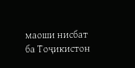маоши нисбат ба Тоҷикистон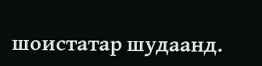шоистатар шудаанд.